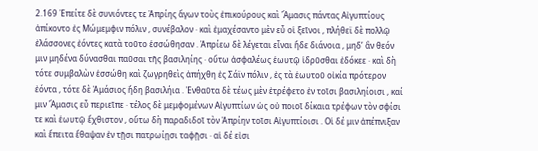2.169 Ἐπείτε δὲ συνιόντες τε Ἀπρίης ἄγων τοὺς ἐπικούρους καὶ Ἄμασις πάντας Αἰγυπτίους ἀπίκοντο ἐς Μώμεμφιν πόλιν , συνέβαλον · καὶ ἐμαχέσαντο μὲν εὖ οἱ ξεῖνοι , πλήθεϊ δὲ πολλῷ ἐλάσσονες ἐόντες κατὰ τοῦτο ἑσσώθησαν . Ἀπρίεω δὲ λέγεται εἶναι ἥδε διάνοια , μηδ’ ἂν θεόν μιν μηδένα δύνασθαι παῦσαι τῆς βασιληίης · οὕτω ἀσφαλέως ἑωυτῷ ἱδρῦσθαι ἐδόκεε · καὶ δὴ τότε συμβαλὼν ἑσσώθη καὶ ζωγρηθεὶς ἀπήχθη ἐς Σάϊν πόλιν , ἐς τὰ ἑωυτοῦ οἰκία πρότερον ἐόντα , τότε δὲ Ἀμάσιος ἤδη βασιλήια . Ἐνθαῦτα δὲ τέως μὲν ἐτρέφετο ἐν τοῖσι βασιληίοισι , καί μιν Ἄμασις εὖ περιεῖπε · τέλος δὲ μεμφομένων Αἰγυπτίων ὡς οὐ ποιοῖ δίκαια τρέφων τὸν σφίσι τε καὶ ἑωυτῷ ἔχθιστον , οὕτω δὴ παραδιδοῖ τὸν Ἀπρίην τοῖσι Αἰγυπτίοισι . Οἱ δέ μιν ἀπέπνιξαν καὶ ἔπειτα ἔθαψαν ἐν τῇσι πατρωίῃσι ταφῇσι · αἱ δέ εἰσι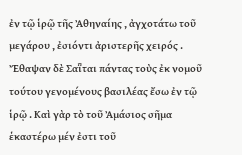ἐν τῷ ἱρῷ τῆς Ἀθηναίης , ἀγχοτάτω τοῦ μεγάρου , ἐσιόντι ἀριστερῆς χειρός . Ἔθαψαν δὲ Σαῗται πάντας τοὺς ἐκ νομοῦ τούτου γενομένους βασιλέας ἔσω ἐν τῷ ἱρῷ . Καὶ γὰρ τὸ τοῦ Ἀμάσιος σῆμα ἑκαστέρω μέν ἐστι τοῦ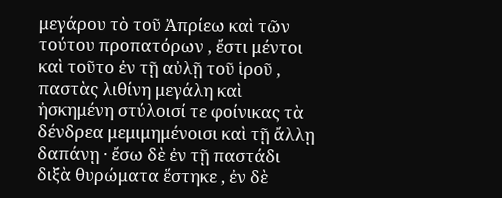μεγάρου τὸ τοῦ Ἀπρίεω καὶ τῶν τούτου προπατόρων , ἔστι μέντοι καὶ τοῦτο ἐν τῇ αὐλῇ τοῦ ἱροῦ , παστὰς λιθίνη μεγάλη καὶ ἠσκημένη στύλοισί τε φοίνικας τὰ δένδρεα μεμιμημένοισι καὶ τῇ ἄλλῃ δαπάνῃ · ἔσω δὲ ἐν τῇ παστάδι διξὰ θυρώματα ἕστηκε , ἐν δὲ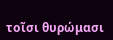τοῖσι θυρώμασι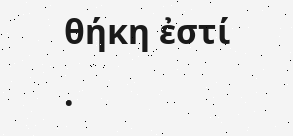θήκη ἐστί .